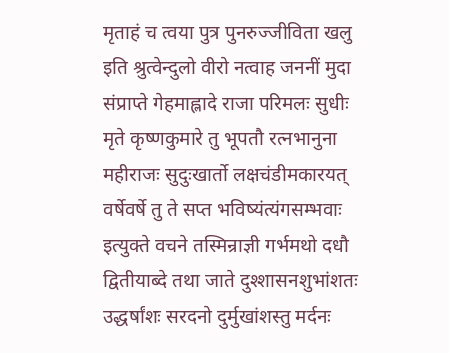मृताहं च त्वया पुत्र पुनरुज्जीविता खलु
इति श्रुत्वेन्दुलो वीरो नत्वाह जननीं मुदा
संप्राप्ते गेहमाह्लादे राजा परिमलः सुधीः
मृते कृष्णकुमारे तु भूपतौ रत्नभानुना
महीराजः सुदुःखार्तो लक्षचंडीमकारयत्
वर्षेवर्षे तु ते सप्त भविष्यंत्यंगसम्भवाः
इत्युक्ते वचने तस्मिन्राज्ञी गर्भमथो दधौ
द्वितीयाब्दे तथा जाते दुश्शासनशुभांशतः
उद्धर्षांशः सरदनो दुर्मुखांशस्तु मर्दनः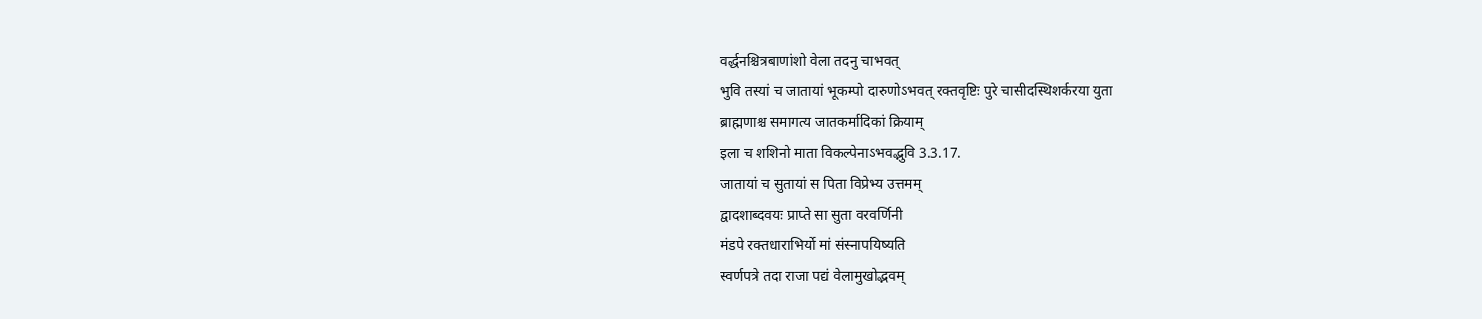वर्द्धनश्चित्रबाणांशो वेला तदनु चाभवत्
भुवि तस्यां च जातायां भूकम्पो दारुणोऽभवत् रक्तवृष्टिः पुरे चासीदस्थिशर्करया युता
ब्राह्मणाश्च समागत्य जातकर्मादिकां क्रियाम्
इला च शशिनो माता विकल्पेनाऽभवद्भुवि 3.3.17.
जातायां च सुतायां स पिता विप्रेभ्य उत्तमम्
द्वादशाब्दवयः प्राप्ते सा सुता वरवर्णिनी
मंडपे रक्तधाराभिर्यो मां संस्नापयिष्यति
स्वर्णपत्रे तदा राजा पद्यं वेलामुखोद्भवम्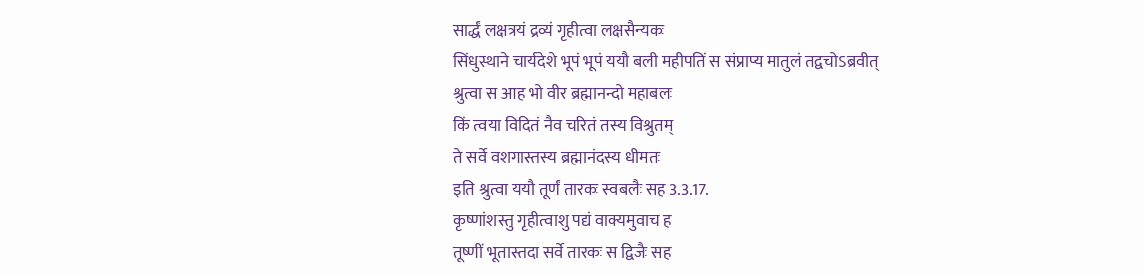सार्द्धं लक्षत्रयं द्रव्यं गृहीत्वा लक्षसैन्यकः
सिंधुस्थाने चार्यदेशे भूपं भूपं ययौ बली महीपतिं स संप्राप्य मातुलं तद्वचोऽब्रवीत्
श्रुत्वा स आह भो वीर ब्रह्मानन्दो महाबलः
किं त्वया विदितं नैव चरितं तस्य विश्रुतम्
ते सर्वे वशगास्तस्य ब्रह्मानंदस्य धीमतः
इति श्रुत्वा ययौ तूर्णं तारकः स्वबलैः सह 3.3.17.
कृष्णांशस्तु गृहीत्वाशु पद्यं वाक्यमुवाच ह
तूष्णीं भूतास्तदा सर्वे तारकः स द्विजैः सह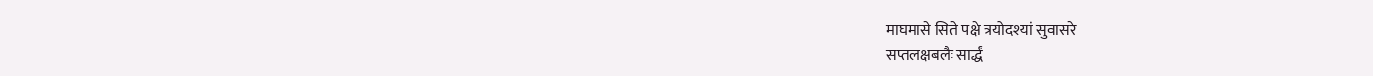माघमासे सिते पक्षे त्रयोदश्यां सुवासरे
सप्तलक्षबलैः सार्द्धं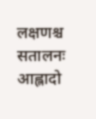लक्षणश्च सतालनः
आह्लादो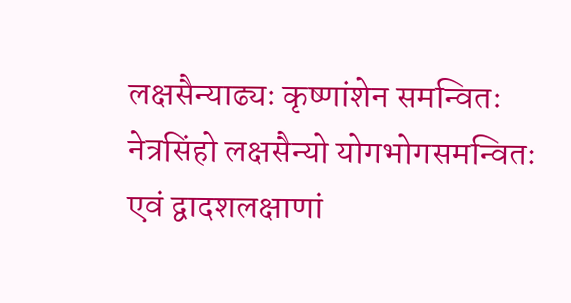लक्षसैन्याढ्यः कृष्णांशेन समन्वितः
नेत्रसिंहो लक्षसैन्यो योगभोगसमन्वितः
एवं द्वादशलक्षाणां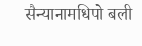सैन्यानामधिपो बली